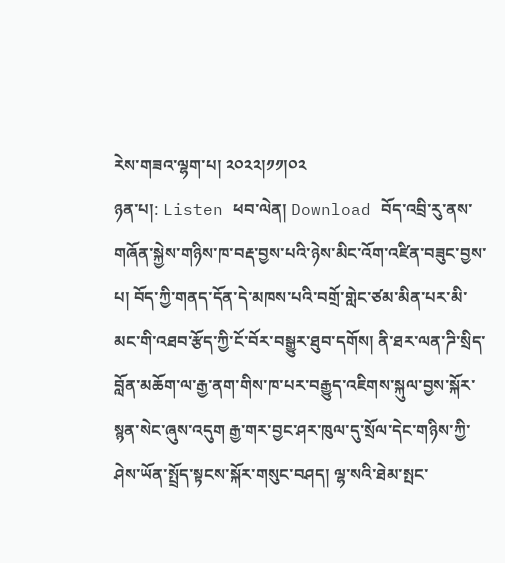རེས་གཟའ་ལྷག་པ། ༢༠༢༢།༡༡།༠༢
ཉན་པ།: Listen ཕབ་ལེན། Download བོད་འབྲི་རུ་ནས་གཞོན་སྐྱེས་གཉིས་ཁ་བརྡ་བྱས་པའི་ཉེས་མིང་འོག་འཛིན་བཟུང་བྱས་པ། བོད་ཀྱི་གནད་དོན་དེ་མཁས་པའི་བགྲོ་གླེང་ཙམ་མིན་པར་མི་མང་གི་འཐབ་རྩོད་ཀྱི་ངོ་བོར་བསྒྱུར་ཐུབ་དགོས། ནི་ཐར་ལན་ཌི་སྲིད་བློན་མཆོག་ལ་རྒྱ་ནག་གིས་ཁ་པར་བརྒྱུད་འཇིགས་སྐུལ་བྱས་སྐོར་སྙན་སེང་ཞུས་འདུག རྒྱ་གར་བྱང་ཤར་ཁུལ་དུ་སྲོལ་དེང་གཉིས་ཀྱི་ཤེས་ཡོན་སྤྲོད་སྟངས་སྐོར་གསུང་བཤད། ལྷ་སའི་ཐེམ་སྤང་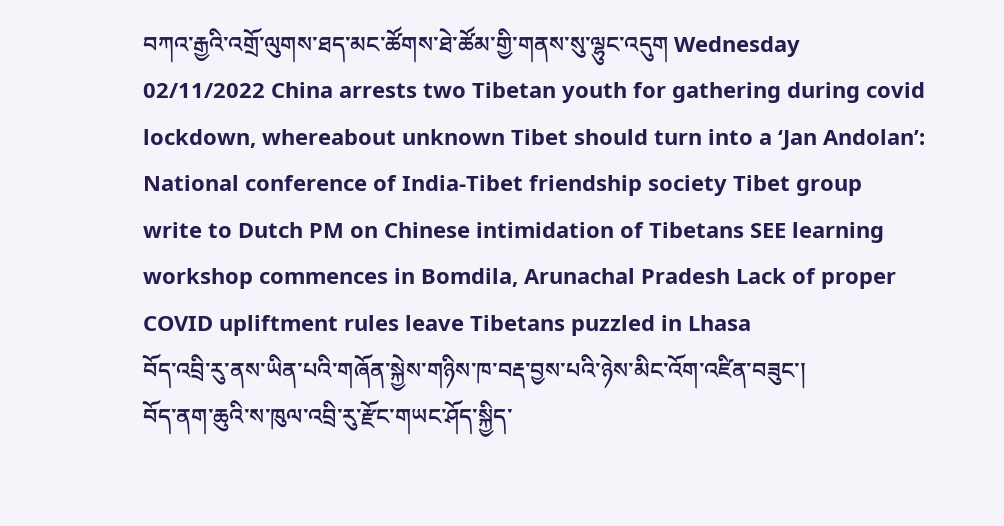བཀའ་རྒྱའི་འགྲོ་ལུགས་ཐད་མང་ཚོགས་ཐེ་ཚོམ་གྱི་གནས་སུ་ལྷུང་འདུག Wednesday 02/11/2022 China arrests two Tibetan youth for gathering during covid lockdown, whereabout unknown Tibet should turn into a ‘Jan Andolan’: National conference of India-Tibet friendship society Tibet group write to Dutch PM on Chinese intimidation of Tibetans SEE learning workshop commences in Bomdila, Arunachal Pradesh Lack of proper COVID upliftment rules leave Tibetans puzzled in Lhasa
བོད་འབྲི་རུ་ནས་ཡིན་པའི་གཞོན་སྐྱེས་གཉིས་ཁ་བརྡ་བྱས་པའི་ཉེས་མིང་འོག་འཛིན་བཟུང་།
བོད་ནག་ཆུའི་ས་ཁུལ་འབྲི་རུ་རྫོང་གཡང་ཤོད་སྐྱིད་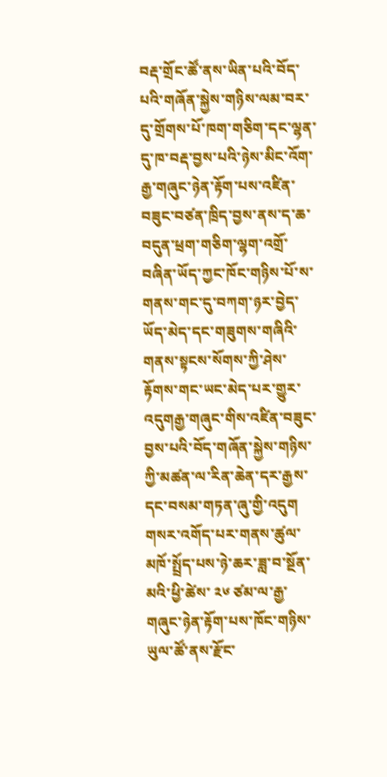བརྡ་གྲོང་ཚོ་ནས་ཡིན་པའི་བོད་པའི་གཞོན་སྐྱེས་གཉིས་ལམ་བར་དུ་གྲོགས་པོ་ཁག་གཅིག་དང་ལྷན་དུ་ཁ་བརྡ་བྱས་པའི་ཉེས་མིང་འོག་རྒྱ་གཞུང་ཉེན་རྟོག་པས་འཛིན་བཟུང་བཙན་ཁྲིད་བྱས་ནས་ད་ཆ་བདུན་ཕྲག་གཅིག་ལྷག་འགྲོ་བཞིན་ཡོད་ཀྱང་ཁོང་གཉིས་པོ་ས་གནས་གང་དུ་བཀག་ཉར་བྱེད་ཡོད་མེད་དང་གཟུགས་གཞིའི་གནས་སྟངས་སོགས་ཀྱི་ཤེས་རྟོགས་གང་ཡང་མེད་པར་གྱུར་འདུགརྒྱ་གཞུང་གིས་འཛིན་བཟུང་བྱས་པའི་བོད་གཞོན་སྐྱེས་གཉིས་ཀྱི་མཚན་ལ་རིན་ཆེན་དར་རྒྱས་དང་བསམ་གཏན་ཞུ་གྱི་འདུག གསར་འགོད་པར་གནས་ཚུལ་མཁོ་སྤྲོད་པས་ཉེ་ཆར་ཟླ་བ་སྔོན་མའི་ཕྱི་ཚེས་ ༢༦ ཙམ་ལ་རྒྱ་གཞུང་ཉེན་རྟོག་པས་ཁོང་གཉིས་ཡུལ་ཚོ་ནས་རྫོང་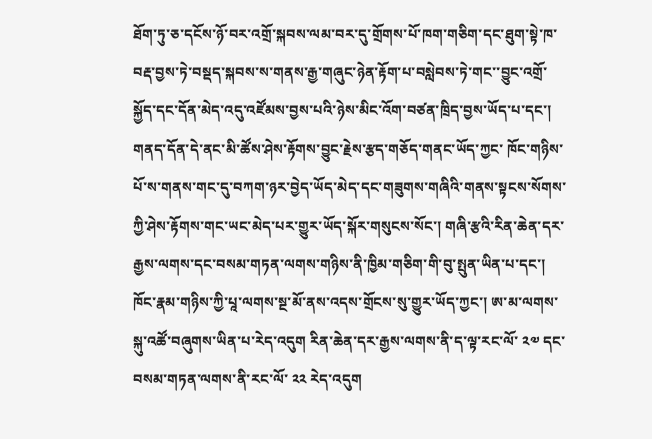ཐོག་ཏུ་ཅ་དངོས་ཉོ་བར་འགྲོ་སྐབས་ལམ་བར་དུ་གྲོགས་པོ་ཁག་གཅིག་དང་ཐུག་སྟེ་ཁ་བརྡ་བྱས་ཏེ་བསྡད་སྐབས་ས་གནས་རྒྱ་གཞུང་ཉེན་རྟོག་པ་བསླེབས་ཏེ་གང་་བྱུང་འགྲོ་སྐྱོད་དང་དོན་མེད་འདུ་འཛོམས་བྱས་པའི་ཉེས་མིང་འོག་བཙན་ཁྲིད་བྱས་ཡོད་པ་དང་། གནད་དོན་དེ་ནང་མི་ཚོས་ཤེས་རྟོགས་བྱུང་རྗེས་རྩད་གཅོད་གནང་ཡོད་ཀྱང་ ཁོང་གཉིས་པོ་ས་གནས་གང་དུ་བཀག་ཉར་བྱེད་ཡོད་མེད་དང་གཟུགས་གཞིའི་གནས་སྟངས་སོགས་ཀྱི་ཤེས་རྟོགས་གང་ཡང་མེད་པར་གྱུར་ཡོད་སྐོར་གསུངས་སོང་། གཞི་རྩའི་རིན་ཆེན་དར་རྒྱས་ལགས་དང་བསམ་གཏན་ལགས་གཉིས་ནི་ཁྱིམ་གཅིག་གི་བུ་སྤུན་ཡིན་པ་དང་། ཁོང་རྣམ་གཉིས་ཀྱི་པཱ་ལགས་སྔ་མོ་ནས་འདས་གྲོངས་སུ་གྱུར་ཡོད་ཀྱང་། ཨ་མ་ལགས་སྐུ་འཚོ་བཞུགས་ཡིན་པ་རེད་འདུག རིན་ཆེན་དར་རྒྱས་ལགས་ནི་ད་ལྟ་རང་ལོ་ ༢༧ དང་བསམ་གཏན་ལགས་ནི་རང་ལོ་ ༢༢ རེད་འདུག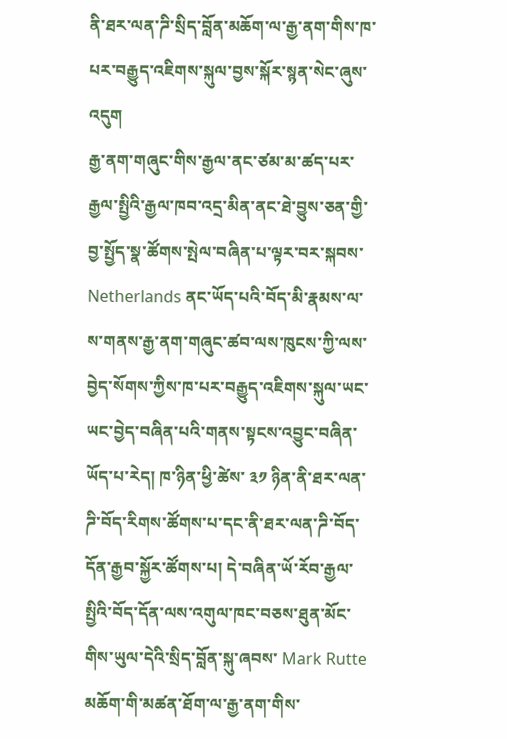ནི་ཐར་ལན་ཌི་སྲིད་བློན་མཆོག་ལ་རྒྱ་ནག་གིས་ཁ་པར་བརྒྱུད་འཇིགས་སྐུལ་བྱས་སྐོར་སྙན་སེང་ཞུས་འདུག
རྒྱ་ནག་གཞུང་གིས་རྒྱལ་ནང་ཙམ་མ་ཚད་པར་རྒྱལ་སྤྱིའི་རྒྱལ་ཁབ་འདྲ་མིན་ནང་ཐེ་བྱུས་ཅན་གྱི་བྱ་སྤྱོད་སྣ་ཚོགས་སྤེལ་བཞིན་པ་ལྟར་བར་སྐབས་ Netherlands ནང་ཡོད་པའི་བོད་མི་རྣམས་ལ་ས་གནས་རྒྱ་ནག་གཞུང་ཚབ་ལས་ཁུངས་ཀྱི་ལས་བྱེད་སོགས་ཀྱིས་ཁ་པར་བརྒྱུད་འཇིགས་སྐུལ་ཡང་ཡང་བྱེད་བཞིན་པའི་གནས་སྟངས་འབྱུང་བཞིན་ཡོད་པ་རེད། ཁ་ཉིན་ཕྱི་ཚེས་ ༣༡ ཉིན་ནི་ཐར་ལན་ཌི་བོད་རིགས་ཚོགས་པ་དང་ནི་ཐར་ལན་ཌི་བོད་དོན་རྒྱབ་སྐྱོར་ཚོགས་པ། དེ་བཞིན་ཡོ་རོབ་རྒྱལ་སྤྱིའི་བོད་དོན་ལས་འགུལ་ཁང་བཅས་ཐུན་མོང་གིས་ཡུལ་དེའི་སྲིད་བློན་སྐུ་ཞབས་ Mark Rutte མཆོག་གི་མཚན་ཐོག་ལ་རྒྱ་ནག་གིས་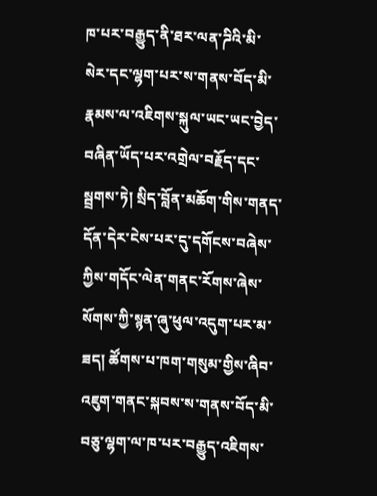ཁ་པར་བརྒྱུད་ནི་ཐར་ལན་ཌིའི་མི་སེར་དང་ལྷག་པར་ས་གནས་བོད་མི་རྣམས་ལ་འཇིགས་སྐུལ་ཡང་ཡང་བྱེད་བཞིན་ཡོད་པར་འགྲེལ་བརྗོད་དང་སྦྲགས་ཏེ། སྲིད་བློན་མཆོག་གིས་གནད་དོན་དེར་ངེས་པར་དུ་དགོངས་བཞེས་ཀྱིས་གདོང་ལེན་གནང་རོགས་ཞེས་སོགས་ཀྱི་སྙན་ཞུ་ཕུལ་འདུག་པར་མ་ཟད། ཚོགས་པ་ཁག་གསུམ་གྱིས་ཞིབ་འཇུག་གནང་སྐབས་ས་གནས་བོད་མི་བཅུ་ལྷག་ལ་ཁ་པར་བརྒྱུད་འཇིགས་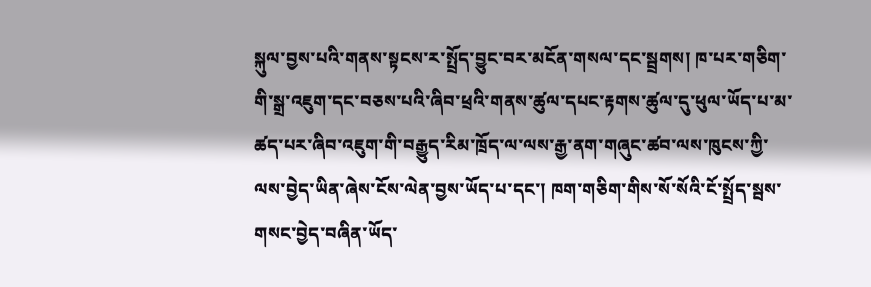སྐུལ་བྱས་པའི་གནས་སྟངས་ར་སྤྲོད་བྱུང་བར་མངོན་གསལ་དང་སྦྲགས། ཁ་པར་གཅིག་གི་སྒྲ་འཇུག་དང་བཅས་པའི་ཞིབ་ཕྲའི་གནས་ཚུལ་དཔང་རྟགས་ཚུལ་དུ་ཕུལ་ཡོད་པ་མ་ཚད་པར་ཞིབ་འཇུག་གི་བརྒྱུད་རིམ་ཁྲོད་ལ་ལས་རྒྱ་ནག་གཞུང་ཚབ་ལས་ཁུངས་ཀྱི་ལས་བྱེད་ཡིན་ཞེས་ངོས་ལེན་བྱས་ཡོད་པ་དང་། ཁག་གཅིག་གིས་སོ་སོའི་ངོ་སྤྲོད་སྦས་གསང་བྱེད་བཞིན་ཡོད་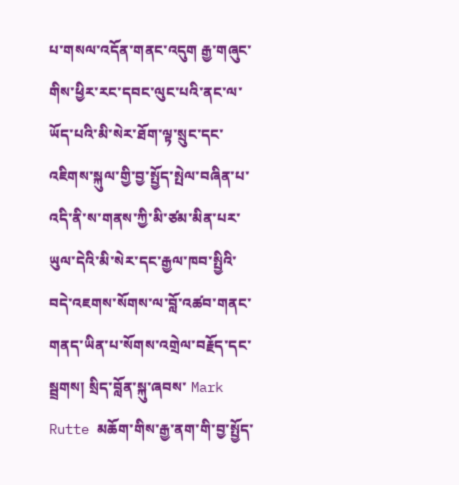པ་གསལ་འདོན་གནང་འདུག རྒྱ་གཞུང་གིས་ཕྱིར་རང་དབང་ལུང་པའི་ནང་ལ་ཡོད་པའི་མི་སེར་ཐོག་ལྟ་སྲུང་དང་འཇིགས་སྐུལ་གྱི་བྱ་སྤྱོད་སྤེལ་བཞིན་པ་འདི་ནི་ས་གནས་ཀྱི་མི་ཙམ་མིན་པར་ཡུལ་དེའི་མི་སེར་དང་རྒྱལ་ཁབ་སྤྱིའི་བདེ་འཇགས་སོགས་ལ་བློ་འཚབ་གནང་གནད་ཡིན་པ་སོགས་འགྲེལ་བརྗོད་དང་སྦྲགས། སྲིད་བློན་སྐུ་ཞབས་ Mark Rutte མཆོག་གིས་རྒྱ་ནག་གི་བྱ་སྤྱོད་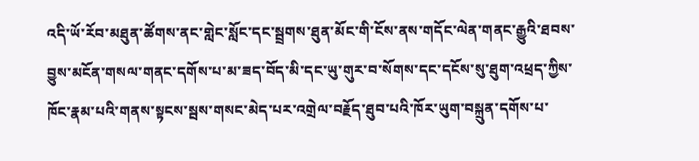འདི་ཡོ་རོབ་མཐུན་ཚོགས་ནང་གླེང་སློང་དང་སྦྲགས་ཐུན་མོང་གི་ངོས་ནས་གདོང་ལེན་གནང་རྒྱུའི་ཐབས་བྱུས་མངོན་གསལ་གནང་དགོས་པ་མ་ཟད་བོད་མི་དང་ཡུ་གུར་བ་སོགས་དང་དངོས་སུ་ཐུག་འཕྲད་ཀྱིས་ཁོང་རྣམ་པའི་གནས་སྟངས་སྦས་གསང་མེད་པར་འགྲེལ་བརྗོད་ཐུབ་པའི་ཁོར་ཡུག་བསྐྲུན་དགོས་པ་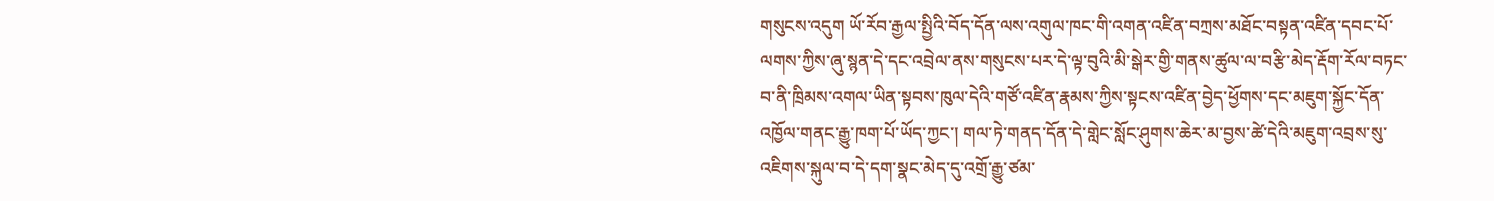གསུངས་འདུག ཡོ་རོབ་རྒྱལ་སྤྱིའི་བོད་དོན་ལས་འགུལ་ཁང་གི་འགན་འཛིན་བཀྲས་མཐོང་བསྟན་འཛིན་དབང་པོ་ལགས་ཀྱིས་ཞུ་སྙན་དེ་དང་འབྲེལ་ནས་གསུངས་པར་དེ་ལྟ་བུའི་མི་སྒེར་གྱི་གནས་ཚུལ་ལ་བརྩི་མེད་རྡོག་རོལ་བཏང་བ་ནི་ཁྲིམས་འགལ་ཡིན་སྟབས་ཁུལ་དེའི་གཙོ་འཛིན་རྣམས་ཀྱིས་སྟངས་འཛིན་བྱེད་ཕྱོགས་དང་མཇུག་སྐྱོང་དོན་འཁྱོལ་གནང་རྒྱུ་ཁག་པོ་ཡོད་ཀྱང་། གལ་ཏེ་གནད་དོན་དེ་གླེང་སློང་ཤུགས་ཆེར་མ་བྱས་ཚེ་དེའི་མཇུག་འབྲས་སུ་འཇིགས་སྐུལ་བ་དེ་དག་སྣང་མེད་དུ་འགྲོ་རྒྱུ་ཙམ་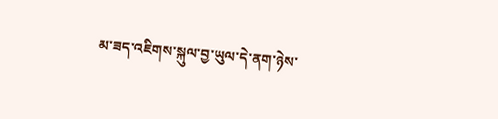མ་ཟད་འཇིགས་སྐུལ་བྱ་ཡུལ་དེ་ནག་ཉེས་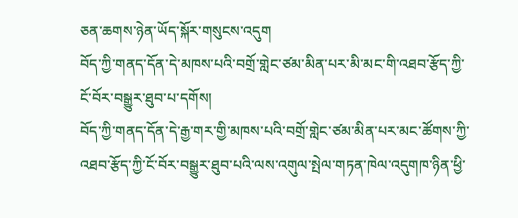ཅན་ཆགས་ཉེན་ཡོད་སྐོར་གསུངས་འདུག
བོད་ཀྱི་གནད་དོན་དེ་མཁས་པའི་བགྲོ་གླེང་ཙམ་མིན་པར་མི་མང་གི་འཐབ་རྩོད་ཀྱི་ངོ་བོར་བསྒྱུར་ཐུབ་པ་དགོས།
བོད་ཀྱི་གནད་དོན་དེ་རྒྱ་གར་གྱི་མཁས་པའི་བགྲོ་གླེང་ཙམ་མིན་པར་མང་ཚོགས་ཀྱི་འཐབ་རྩོད་ཀྱི་ངོ་བོར་བསྒྱུར་ཐུབ་པའི་ལས་འགུལ་སྤེལ་གཏན་ཁེལ་འདུགཁ་ཉིན་ཕྱི་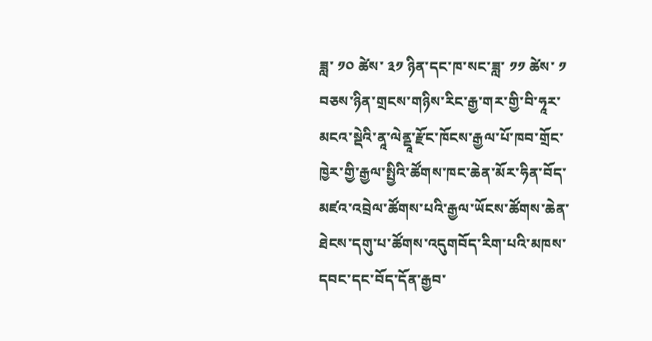ཟླ་ ༡༠ ཚེས་ ༣༡ ཉིན་དང་ཁ་སང་ཟླ་ ༡༡ ཚེས་ ༡ བཅས་ཉིན་གྲངས་གཉིས་རིང་རྒྱ་གར་གྱི་བི་ཧཱར་མངའ་སྡེའི་ནཱ་ལེནྡཱ་རྫོང་ཁོངས་རྒྱལ་པོ་ཁབ་གྲོང་ཁྱེར་གྱི་རྒྱལ་སྤྱིའི་ཚོགས་ཁང་ཆེན་མོར་ཧིན་བོད་མཛའ་འབྲེལ་ཚོགས་པའི་རྒྱལ་ཡོངས་ཚོགས་ཆེན་ཐེངས་དགུ་པ་ཚོགས་འདུགབོད་རིག་པའི་མཁས་དབང་དང་བོད་དོན་རྒྱབ་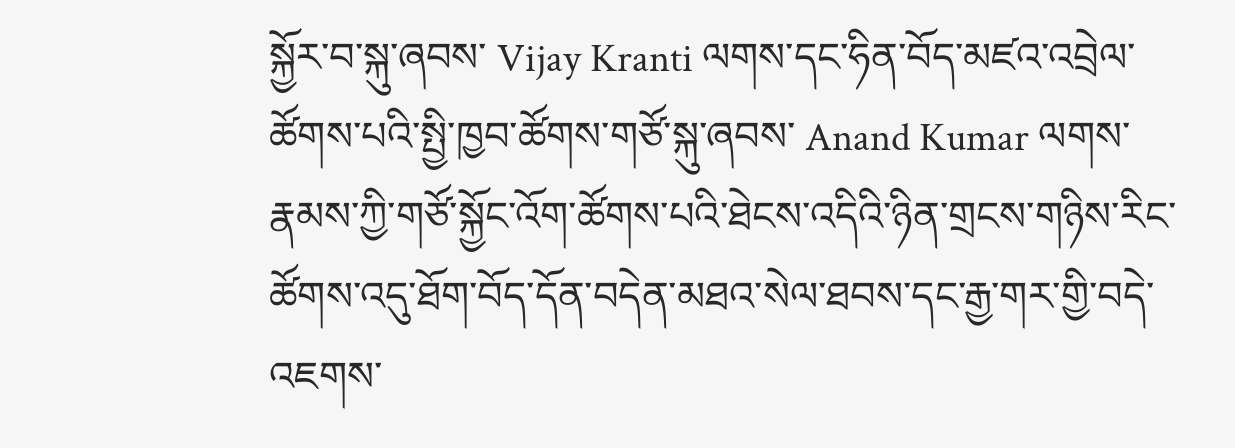སྐྱོར་བ་སྐུ་ཞབས་ Vijay Kranti ལགས་དང་ཧིན་བོད་མཛའ་འབྲེལ་ཚོགས་པའི་སྤྱི་ཁྱབ་ཚོགས་གཙོ་སྐུ་ཞབས་ Anand Kumar ལགས་རྣམས་ཀྱི་གཙོ་སྐྱོང་འོག་ཚོགས་པའི་ཐེངས་འདིའི་ཉིན་གྲངས་གཉིས་རིང་ཚོགས་འདུ་ཐོག་བོད་དོན་བདེན་མཐའ་སེལ་ཐབས་དང་རྒྱ་གར་གྱི་བདེ་འཇགས་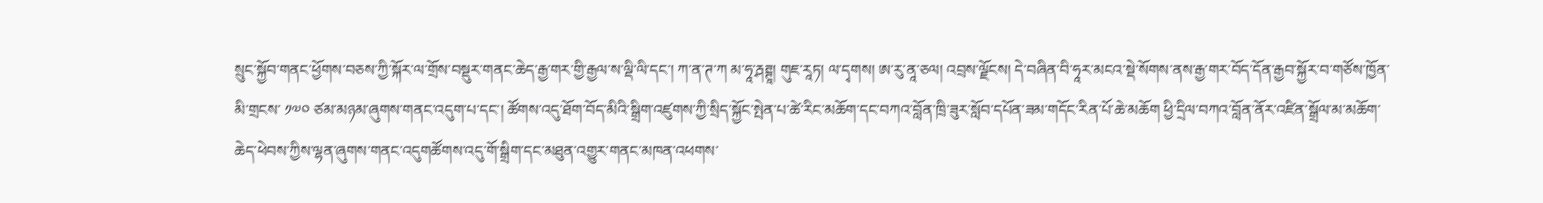སྲུང་སྐྱོབ་གནང་ཕྱོགས་བཅས་ཀྱི་སྐོར་ལ་གྲོས་བསྡུར་གནང་ཆེད་རྒྱ་གར་གྱི་རྒྱལ་ས་ལྡི་ལི་དང་། ཀ་ན་ཊ་ཀ མ་ཧཱ་རྴཊྚཱ། གུཇ་རཱཏ། ལ་དྭགས། ཨ་རུ་ནཱ་ཅལ། འབྲས་ལྗོངས། དེ་བཞིན་བི་ཧཱར་མངའ་སྡེ་སོགས་ནས་རྒྱ་གར་བོད་དོན་རྒྱབ་སྐྱོར་བ་གཙོས་ཁྱོན་མི་གྲངས་ ༡༧༠ ཙམ་མཉམ་ཞུགས་གནང་འདུག་པ་དང་། ཚོགས་འདུ་ཐོག་བོད་མིའི་སྒྲིག་འཛུགས་ཀྱི་སྲིད་སྐྱོང་སྤེན་པ་ཚེ་རིང་མཆོག་དང་བཀའ་བློན་ཁྲི་ཟུར་སློབ་དཔོན་ཟམ་གདོང་རིན་པོ་ཆེ་མཆོག ཕྱི་དྲིལ་བཀའ་བློན་ནོར་འཛིན་སྒྲོལ་མ་མཆོག་ཆེད་ཕེབས་ཀྱིས་ལྷན་ཞུགས་གནང་འདུགཚོགས་འདུ་གོ་སྒྲིག་དང་མཐུན་འགྱུར་གནང་མཁན་འཕགས་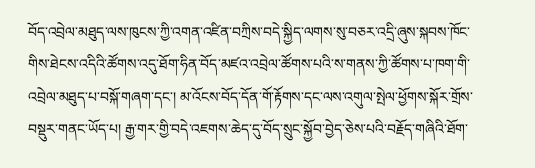བོད་འབྲེལ་མཐུད་ལས་ཁུངས་ཀྱི་འགན་འཛིན་བཀྲིས་བདེ་སྐྱིད་ལགས་སུ་བཅར་འདྲི་ཞུས་སྐབས་ཁོང་གིས་ཐེངས་འདིའི་ཚོགས་འདུ་ཐོག་ཧིན་བོད་མཛའ་འབྲེལ་ཚོགས་པའི་ས་གནས་ཀྱི་ཚོགས་པ་ཁག་གི་འབྲེལ་མཐུད་པ་བསྐོ་གཞག་དང་། མ་འོངས་བོད་དོན་གོ་རྟོགས་དང་ལས་འགུལ་སྤེལ་ཕྱོགས་སྐོར་གྲོས་བསྡུར་གནང་ཡོད་པ། རྒྱ་གར་གྱི་བདེ་འཇགས་ཆེད་དུ་བོད་སྲུང་སྐྱོབ་བྱེད་ཅེས་པའི་བརྗོད་གཞིའི་ཐོག་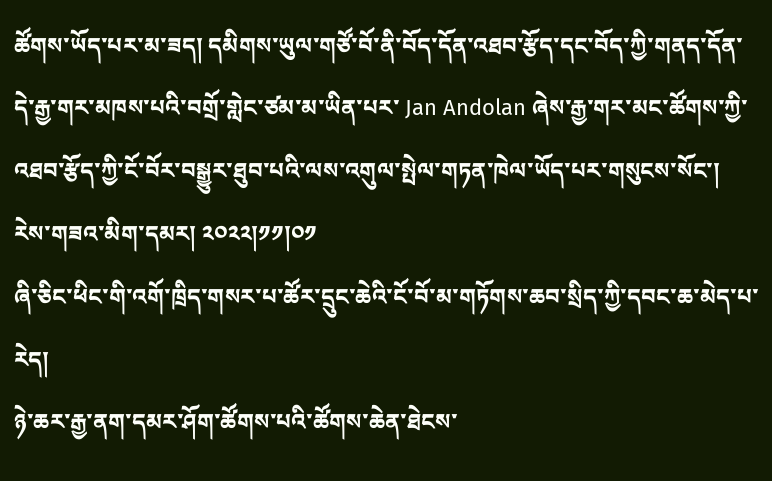ཚོགས་ཡོད་པར་མ་ཟད། དམིགས་ཡུལ་གཙོ་བོ་ནི་བོད་དོན་འཐབ་རྩོད་དང་བོད་ཀྱི་གནད་དོན་དེ་རྒྱ་གར་མཁས་པའི་བགྲོ་གླེང་ཙམ་མ་ཡིན་པར་ Jan Andolan ཞེས་རྒྱ་གར་མང་ཚོགས་ཀྱི་འཐབ་རྩོད་ཀྱི་ངོ་བོར་བསྒྱུར་ཐུབ་པའི་ལས་འགུལ་སྤེལ་གཏན་ཁེལ་ཡོད་པར་གསུངས་སོང་།
རེས་གཟའ་མིག་དམར། ༢༠༢༢།༡༡།༠༡
ཞི་ཅིང་ཕིང་གི་འགོ་ཁྲིད་གསར་པ་ཚོར་དྲུང་ཆེའི་ངོ་བོ་མ་གཏོགས་ཆབ་སྲིད་ཀྱི་དབང་ཆ་མེད་པ་རེད།
ཉེ་ཆར་རྒྱ་ནག་དམར་ཤོག་ཚོགས་པའི་ཚོགས་ཆེན་ཐེངས་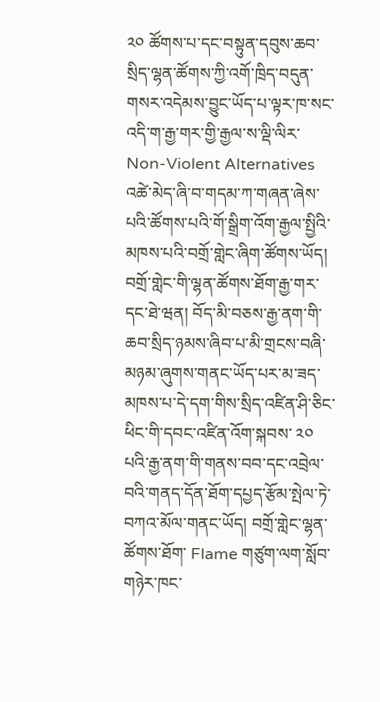༢༠ ཚོགས་པ་དང་བསྟུན་དབུས་ཆབ་སྲིད་ལྷན་ཚོགས་ཀྱི་འགོ་ཁྲིད་བདུན་གསར་འདེམས་བྱུང་ཡོད་པ་ལྟར་ཁ་སང་འདི་ག་རྒྱ་གར་གྱི་རྒྱལ་ས་ལྡི་ལིར་ Non-Violent Alternatives འཚེ་མེད་ཞི་བ་གདམ་ཀ་གཞན་ཞེས་པའི་ཚོགས་པའི་གོ་སྒྲིག་འོག་རྒྱལ་སྤྱིའི་མཁས་པའི་བགྲོ་གླེང་ཞིག་ཚོགས་ཡོད།  བགྲོ་གླེང་གི་ལྷན་ཚོགས་ཐོག་རྒྱ་གར་དང་ཐེ་ཝན། བོད་མི་བཅས་རྒྱ་ནག་གི་ཆབ་སྲིད་ཉམས་ཞིབ་པ་མི་གྲངས་བཞི་མཉམ་ཞུགས་གནང་ཡོད་པར་མ་ཟད་མཁས་པ་དེ་དག་གིས་སྲིད་འཛིན་ཤི་ཅིང་ཕིང་གི་དབང་འཛིན་འོག་སྐབས་ ༢༠ པའི་རྒྱ་ནག་གི་གནས་བབ་དང་འབྲེལ་བའི་གནད་དོན་ཐོག་དཔྱད་རྩོམ་སྤེལ་ཏེ་བཀའ་མོལ་གནང་ཡོད། བགྲོ་གླེང་ལྷན་ཚོགས་ཐོག་ Flame གཙུག་ལག་སློབ་གཉེར་ཁང་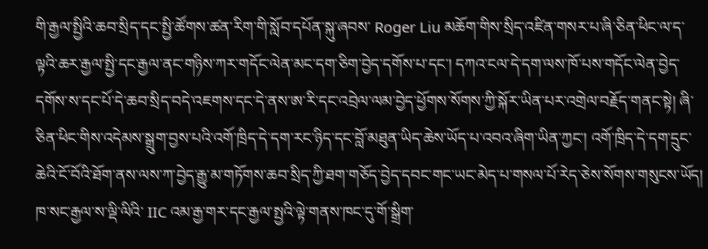གི་རྒྱལ་སྤྱིའི་ཆབ་སྲིད་དང་སྤྱི་ཚོགས་ཚན་རིག་གི་སློབ་དཔོན་སྐུ་ཞབས་ Roger Liu མཆོག་གིས་སྲིད་འཛིན་གསར་པ་ཞི་ཅིན་ཕིང་ལ་ད་ལྟའི་ཆར་རྒྱལ་སྤྱི་དང་རྒྱལ་ནང་གཉིས་ཀར་གདོང་ལེན་མང་དག་ཅིག་བྱེད་དགོས་པ་དང་། དཀའ་ངལ་དེ་དག་ལས་ཁོ་པས་གདོང་ལེན་བྱེད་དགོས་ས་དང་པོ་དེ་ཆབ་སྲིད་བདེ་འཇགས་དང་དེ་ནས་ཨ་རི་དང་འབྲེལ་ལམ་བྱེད་ཕྱོགས་སོགས་ཀྱི་སྐོར་ཡིན་པར་འགྲེལ་བརྗོད་གནང་སྟེ། ཞི་ཅིན་ཕིང་གིས་འདེམས་སྒྲུག་བྱས་པའི་འགོ་ཁྲིད་དེ་དག་རང་ཉིད་དང་བློ་མཐུན་ཡིད་ཆེས་ཡོད་པ་འབའ་ཞིག་ཡིན་ཀྱང་། འགོ་ཁྲིད་དེ་དག་དྲུང་ཆེའི་ངོ་བོའི་ཐོག་ནས་ལས་ཀ་བྱེད་རྒྱུ་མ་གཏོགས་ཆབ་སྲིད་ཀྱི་ཐག་གཅོད་བྱེད་དབང་གང་ཡང་མེད་པ་གསལ་པོ་རེད་ཅེས་སོགས་གསུངས་ཡོད།  ཁ་སང་རྒྱལ་ས་ལྡི་ལིའི་ IIC འམ་རྒྱ་གར་དང་རྒྱལ་སྤྱའི་ལྟེ་གནས་ཁང་དུ་གོ་སྒྲིག་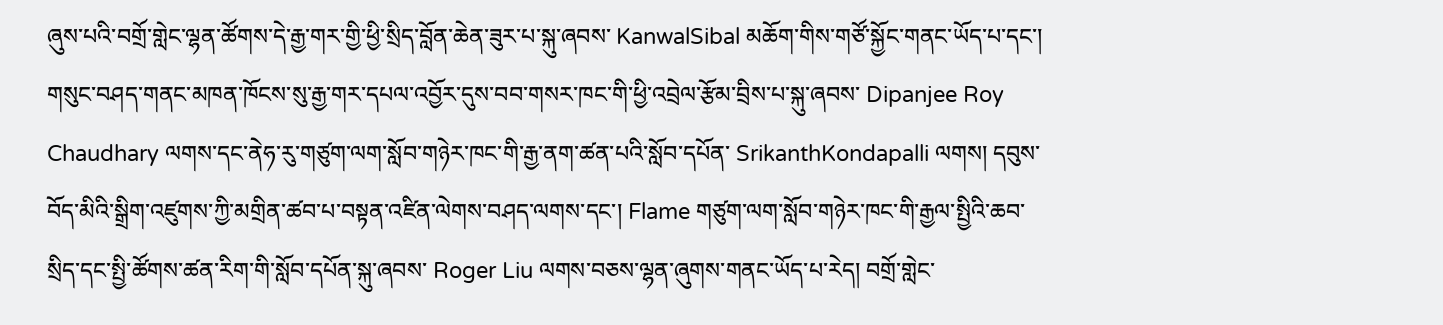ཞུས་པའི་བགྲོ་གླེང་ལྷན་ཚོགས་དེ་རྒྱ་གར་གྱི་ཕྱི་སྲིད་བློན་ཆེན་ཟུར་པ་སྐུ་ཞབས་ KanwalSibal མཆོག་གིས་གཙོ་སྐྱོང་གནང་ཡོད་པ་དང་། གསུང་བཤད་གནང་མཁན་ཁོངས་སུ་རྒྱ་གར་དཔལ་འབྱོར་དུས་བབ་གསར་ཁང་གི་ཕྱི་འབྲེལ་རྩོམ་བྲིས་པ་སྐུ་ཞབས་ Dipanjee Roy Chaudhary ལགས་དང་ནེཧ་རུ་གཙུག་ལག་སློབ་གཉེར་ཁང་གི་རྒྱ་ནག་ཚན་པའི་སློབ་དཔོན་ SrikanthKondapalli ལགས། དབུས་བོད་མིའི་སྒྲིག་འཛུགས་ཀྱི་མགྲིན་ཚབ་པ་བསྟན་འཛིན་ལེགས་བཤད་ལགས་དང་། Flame གཙུག་ལག་སློབ་གཉེར་ཁང་གི་རྒྱལ་སྤྱིའི་ཆབ་སྲིད་དང་སྤྱི་ཚོགས་ཚན་རིག་གི་སློབ་དཔོན་སྐུ་ཞབས་ Roger Liu ལགས་བཅས་ལྷན་ཞུགས་གནང་ཡོད་པ་རེད། བགྲོ་གླེང་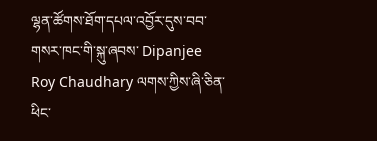ལྷན་ཚོགས་ཐོག་དཔལ་འབྱོར་དུས་བབ་གསར་ཁང་གི་སྐུ་ཞབས་ Dipanjee Roy Chaudhary ལགས་ཀྱིས་ཞི་ཅིན་ཕིང་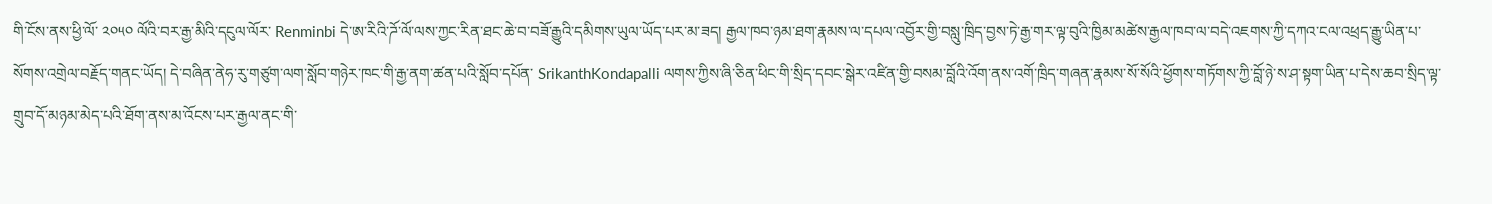གི་ངོས་ནས་ཕྱི་ལོ་ ༢༠༥༠ ལོའི་བར་རྒྱ་མིའི་དངུལ་ལོར་ Renminbi དེ་ཨ་རིའི་ཌོ་ལོ་ལས་ཀྱང་རིན་ཐང་ཆེ་བ་བཟོ་རྒྱུའི་དམིགས་ཡུལ་ཡོད་པར་མ་ཟད། རྒྱལ་ཁབ་ཉམ་ཐག་རྣམས་ལ་དཔལ་འབྱོར་གྱི་བསླུ་ཁྲིད་བྱས་ཏེ་རྒྱ་གར་ལྟ་བུའི་ཁྱིམ་མཚེས་རྒྱལ་ཁབ་ལ་བདེ་འཇགས་ཀྱི་དཀའ་ངལ་འཕྲད་རྒྱུ་ཡིན་པ་སོགས་འགྲེལ་བརྗོད་གནང་ཡོད། དེ་བཞིན་ནེཧ་རུ་གཙུག་ལག་སློབ་གཉེར་ཁང་གི་རྒྱ་ནག་ཚན་པའི་སློབ་དཔོན་ SrikanthKondapalli ལགས་ཀྱིས་ཞི་ཅིན་ཕིང་གི་སྲིད་དབང་སྒེར་འཛིན་གྱི་བསམ་བློའི་འོག་ནས་འགོ་ཁྲིད་གཞན་རྣམས་སོ་སོའི་ཕྱོགས་གཏོགས་ཀྱི་བློ་ཉེ་ས་ཤ་སྟག་ཡིན་པ་དེས་ཆབ་སྲིད་ལྟ་གྲུབ་དོ་མཉམ་མེད་པའི་ཐོག་ནས་མ་འོངས་པར་རྒྱལ་ནང་གི་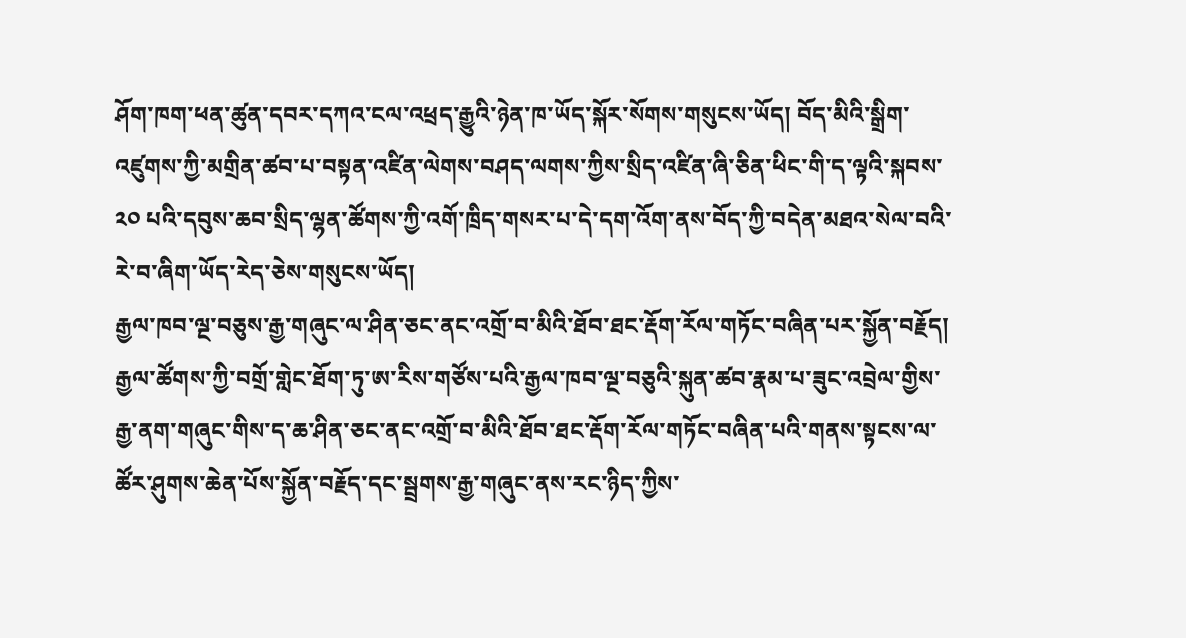ཤོག་ཁག་ཕན་ཚུན་དབར་དཀའ་ངལ་འཕྲད་རྒྱུའི་ཉེན་ཁ་ཡོད་སྐོར་སོགས་གསུངས་ཡོད། བོད་མིའི་སྒྲིག་འཛུགས་ཀྱི་མགྲིན་ཚབ་པ་བསྟན་འཛིན་ལེགས་བཤད་ལགས་ཀྱིས་སྲིད་འཛིན་ཞི་ཅིན་ཕིང་གི་ད་ལྟའི་སྐབས་ ༢༠ པའི་དབུས་ཆབ་སྲིད་ལྷན་ཚོགས་ཀྱི་འགོ་ཁྲིད་གསར་པ་དེ་དག་འོག་ནས་བོད་ཀྱི་བདེན་མཐའ་སེལ་བའི་རེ་བ་ཞིག་ཡོད་རེད་ཅེས་གསུངས་ཡོད།
རྒྱལ་ཁབ་ལྔ་བཅུས་རྒྱ་གཞུང་ལ་ཤིན་ཅང་ནང་འགྲོ་བ་མིའི་ཐོབ་ཐང་རྡོག་རོལ་གཏོང་བཞིན་པར་སྐྱོན་བརྗོད།
རྒྱལ་ཚོགས་ཀྱི་བགྲོ་གླེང་ཐོག་ཏུ་ཨ་རིས་གཙོས་པའི་རྒྱལ་ཁབ་ལྔ་བཅུའི་སྐུན་ཚབ་རྣམ་པ་ཟུང་འབྲེལ་གྱིས་རྒྱ་ནག་གཞུང་གིས་ད་ཆ་ཤིན་ཅང་ནང་འགྲོ་བ་མིའི་ཐོབ་ཐང་རྡོག་རོལ་གཏོང་བཞིན་པའི་གནས་སྟངས་ལ་ཚོར་ཤུགས་ཆེན་པོས་སྐྱོན་བརྗོད་དང་སྦྲགས་རྒྱ་གཞུང་ནས་རང་ཉིད་ཀྱིས་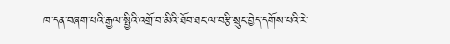ཁ་དན་བཞག་པའི་རྒྱལ་སྤྱིའི་འགྲོ་བ་མིའི་ཐོབ་ཐང་ལ་བརྩི་སྲུང་བྱེད་དགོས་པའི་རེ་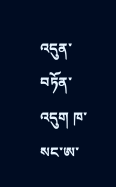འདུན་བཏོན་འདུག ཁ་སང་ཨ་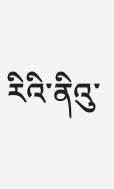རིའི་ནིའུ་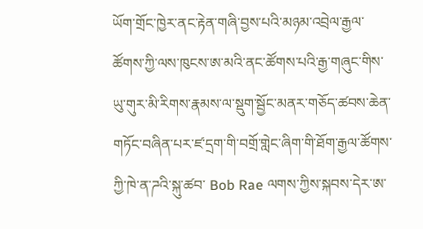ཡོག་གྲོང་ཁྱེར་ནང་རྟེན་གཞི་བྱས་པའི་མཉམ་འབྲེལ་རྒྱལ་ཚོགས་ཀྱི་ལས་ཁུངས་ཨ་མའི་ནང་ཚོགས་པའི་རྒྱ་གཞུང་གིས་ཡུ་གུར་མི་རིགས་རྣམས་ལ་སྡུག་སྦྱོང་མནར་གཅོད་ཚབས་ཆེན་གཏོང་བཞིན་པར་ཛ་དྲག་གི་བགྲོ་གླེང་ཞིག་གི་ཐོག་རྒྱལ་ཚོགས་ཀྱི་ཁེ་ན་ཌའི་སྐུ་ཚབ་ Bob Rae ལགས་ཀྱིས་སྐབས་དེར་ཨ་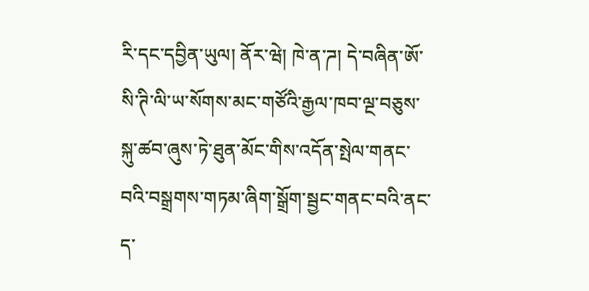རི་དང་དབྱིན་ཡུལ། ནོར་ཝེ། ཁེ་ན་ཌ། དེ་བཞིན་ཨོ་སི་ཊི་ལི་ཡ་སོགས་མང་གཙོའི་རྒྱལ་ཁབ་ལྔ་བཅུས་སྐུ་ཚབ་ཞུས་ཏེ་ཐུན་མོང་གིས་འདོན་སྤེལ་གནང་བའི་བསྒྲགས་གཏམ་ཞིག་སྒྲོག་སྦྱང་གནང་བའི་ནང་ད་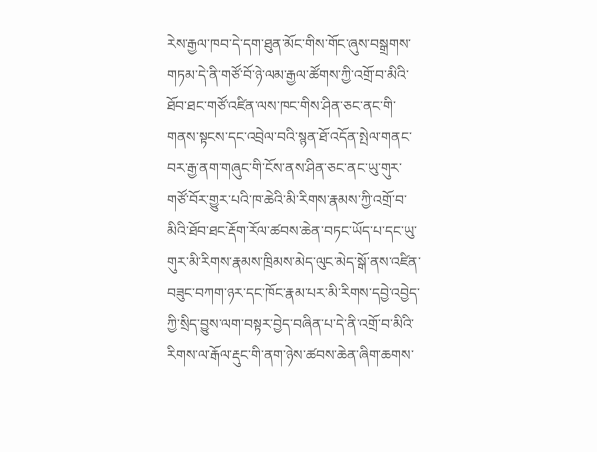རེས་རྒྱལ་ཁབ་དེ་དག་ཐུན་མོང་གིས་གོང་ཞུས་བསྒྲགས་གཏམ་དེ་ནི་གཙོ་བོ་ཉེ་ལམ་རྒྱལ་ཚོགས་ཀྱི་འགྲོ་བ་མིའི་ཐོབ་ཐང་གཙོ་འཛིན་ལས་ཁང་གིས་ཤིན་ཅང་ནང་གི་གནས་སྟངས་དང་འབྲེལ་བའི་སྙན་ཐོ་འདོན་སྤེལ་གནང་བར་རྒྱ་ནག་གཞུང་གི་ངོས་ནས་ཤིན་ཅང་ནང་ཡུ་གུར་གཙོ་བོར་གྱུར་པའི་ཁ་ཆེའི་མི་རིགས་རྣམས་ཀྱི་འགྲོ་བ་མིའི་ཐོབ་ཐང་རྡོག་རོལ་ཚབས་ཆེན་བཏང་ཡོད་པ་དང་ཡུ་གུར་མི་རིགས་རྣམས་ཁྲིམས་མེད་ལུང་མེད་སྒོ་ནས་འཛིན་བཟུང་བཀག་ཉར་དང་ཁོང་རྣམ་པར་མི་རིགས་དབྱེ་འབྱེད་ཀྱི་སྲིད་བྱུས་ལག་བསྟར་བྱེད་བཞིན་པ་དེ་ནི་འགྲོ་བ་མིའི་རིགས་ལ་རྒོལ་རྡུང་གི་ནག་ཉེས་ཚབས་ཆེན་ཞིག་ཆགས་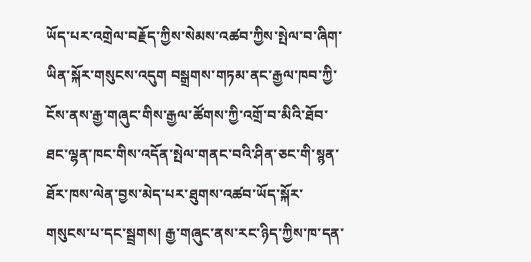ཡོད་པར་འགྲེལ་བརྗོད་ཀྱིས་སེམས་འཚབ་ཀྱིས་སྤེལ་བ་ཞིག་ཡིན་སྐོར་གསུངས་འདུག བསྒྲགས་གཏམ་ནང་རྒྱལ་ཁབ་ཀྱི་ངོས་ནས་རྒྱ་གཞུང་གིས་རྒྱལ་ཚོགས་ཀྱི་འགྲོ་བ་མིའི་ཐོབ་ཐང་ལྷན་ཁང་གིས་འདོན་སྤེལ་གནང་བའི་ཤིན་ཅང་གི་སྙན་ཐོར་ཁས་ལེན་བྱས་མེད་པར་ཐུགས་འཚབ་ཡོད་སྐོར་གསུངས་པ་དང་སྦྲགས། རྒྱ་གཞུང་ནས་རང་ཉིད་ཀྱིས་ཁ་དན་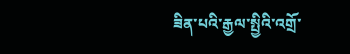ཟིན་པའི་རྒྱལ་སྤྱིའི་འགྲོ་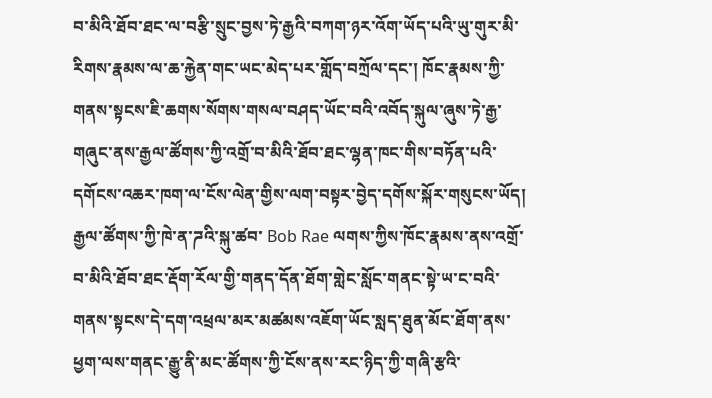བ་མིའི་ཐོབ་ཐང་ལ་བརྩི་སྲུང་བྱས་ཏེ་རྒྱའི་བཀག་ཉར་འོག་ཡོད་པའི་ཡུ་གུར་མི་རིགས་རྣམས་ལ་ཆ་རྐྱེན་གང་ཡང་མེད་པར་གློད་བཀྲོལ་དང་། ཁོང་རྣམས་ཀྱི་གནས་སྟངས་ཇི་ཆགས་སོགས་གསལ་བཤད་ཡོང་བའི་འབོད་སྐུལ་ཞུས་ཏེ་རྒྱ་གཞུང་ནས་རྒྱལ་ཚོགས་ཀྱི་འགྲོ་བ་མིའི་ཐོབ་ཐང་ལྷན་ཁང་གིས་བཏོན་པའི་དགོངས་འཆར་ཁག་ལ་ངོས་ལེན་གྱིས་ལག་བསྟར་བྱེད་དགོས་སྐོར་གསུངས་ཡོད། རྒྱལ་ཚོགས་ཀྱི་ཁེ་ན་ཌའི་སྐུ་ཚབ་ Bob Rae ལགས་ཀྱིས་ཁོང་རྣམས་ནས་འགྲོ་བ་མིའི་ཐོབ་ཐང་རྡོག་རོལ་གྱི་གནད་དོན་ཐོག་གླེང་སློང་གནང་སྟེ་ཡ་ང་བའི་གནས་སྟངས་དེ་དག་འཕྲལ་མར་མཚམས་འཇོག་ཡོང་སླད་ཐུན་མོང་ཐོག་ནས་ཕྱག་ལས་གནང་རྒྱུ་ནི་མང་ཚོགས་ཀྱི་ངོས་ནས་རང་ཉིད་ཀྱི་གཞི་རྩའི་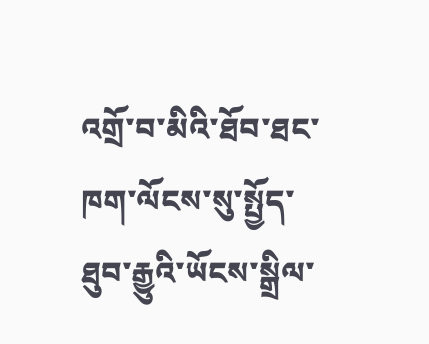འགྲོ་བ་མིའི་ཐོབ་ཐང་ཁག་ལོངས་སུ་སྤྱོད་ཐུབ་རྒྱུའི་ཡོངས་སྒྲིལ་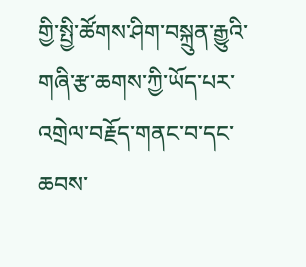གྱི་སྤྱི་ཚོགས་ཤིག་བསྐྲུན་རྒྱུའི་གཞི་རྩ་ཆགས་ཀྱི་ཡོད་པར་འགྲེལ་བརྗོད་གནང་བ་དང་ཆབས་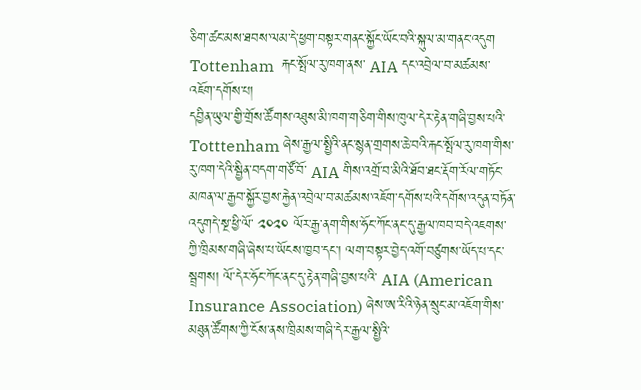ཅིག་ཚང་མས་ཐབས་ལམ་དེ་ཕྱག་བསྟར་གནང་སྐྱོང་ཡོང་བའི་སྐུལ་མ་གནང་འདུག
Tottenham  རྐང་སྤོལ་རུ་ཁག་ནས་ AIA དང་འབྲེལ་བ་མཚམས་འཇོག་དགོས་པ།
དབྱིན་ཡུལ་གྱི་གྲོས་ཚོགས་འཐུས་མི་ཁག་གཅིག་གིས་ཁུལ་དེར་རྟེན་གཞི་བྱས་པའི་ Totttenham ཞེས་རྒྱལ་སྤྱིའི་ནང་སྙན་གྲགས་ཆེ་བའི་རྐང་སྤོལ་རུ་ཁག་གིས་རུ་ཁག་དེའི་སྦྱིན་བདག་གཙོ་བོ་ AIA གིས་འགྲོ་བ་མིའི་ཐོབ་ཐང་རྡོག་རོལ་གཏོང་མཁན་ལ་རྒྱབ་སྐྱོར་བྱས་རྐྱེན་འབྲེལ་བ་མཚམས་འཇོག་དགོས་པའི་དགོས་འདུན་བཏོན་འདུགདེ་སྔ་ཕྱི་ལོ་ ༢༠༢༠ ལོར་རྒྱ་ནག་གིས་ཧོང་ཀོང་ནང་དུ་རྒྱལ་ཁབ་བདེ་འཇགས་ཀྱི་ཁྲིམས་གཞི་ཞེས་པ་ཡོངས་ཁྱབ་དང་། ལག་བསྟར་བྱེད་འགོ་བཙུགས་ཡོད་པ་དང་སྦྲགས། ལོ་དེར་ཧོང་ཀོང་ནང་དུ་རྟེན་གཞི་བྱས་པའི་ AIA (American Insurance Association) ཞེས་ཨ་རིའི་ཉེན་སྲུང་མ་འཇོག་གིས་མཐུན་ཚོགས་ཀྱི་ངོས་ནས་ཁྲིམས་གཞི་དེར་རྒྱལ་སྤྱིའི་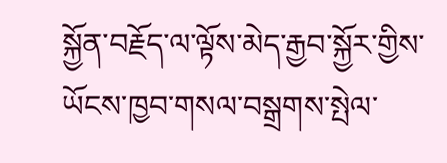སྐྱོན་བརྗོད་ལ་ལྟོས་མེད་རྒྱབ་སྐྱོར་གྱིས་ཡོངས་ཁྱབ་གསལ་བསྒྲགས་སྤེལ་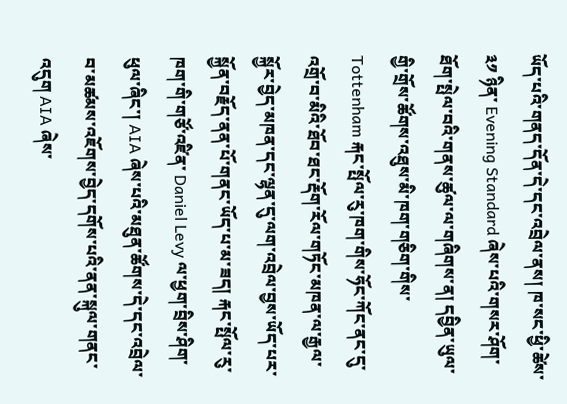ཡོད་པའི་གནད་དོན་དེ་དང་འབྲེལ་ནས། ཁ་སང་ཕྱི་ཚེས་ ༣༡ ཉིན་ Evening Standard ཞེས་པའི་གསར་ཤོག་ཐོག་སྤེལ་བའི་གནས་ཚུལ་ལ་གཞིགས་ན། དབྱིན་ཡུལ་གྱི་གྲོས་ཚོགས་འཐུས་མི་ཁག་གཅིག་གིས་ Tottenham རྐང་སྤོལ་རུ་ཁག་གིས་ཧོང་ཀོང་ནང་དུ་འགྲོ་བ་མིའི་ཐོབ་ཐང་རྡོག་རོལ་གཏོང་མཁན་ལ་རྒྱལ་སྐྱོར་བྱེད་མཁན་དང་ལྷན་དུ་ལག་འབྲེལ་བྱས་ཡོད་པར་སྐྱོན་བརྗོད་ནན་པོ་གནང་ཡོད་པ་མ་ཟད། རྐང་སྤོལ་རུ་ཁག་གི་གཙོ་འཛིན་ Daniel Levy ལ་ཕྱག་བྲིས་ཤིག་ཕུལ་ཞིང་། AIA ཞེས་པའི་མཐུན་ཚོགས་དེ་དང་འབྲེལ་བ་མཚམས་འཇོགས་བྱེད་དགོས་པའི་ནན་སྐུལ་གནང་འདུག AIA ཞེས་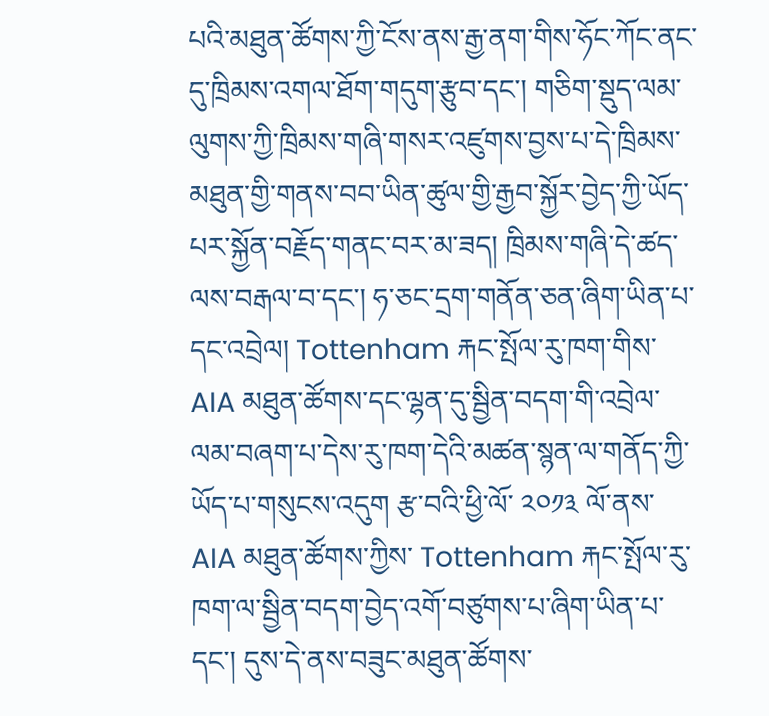པའི་མཐུན་ཚོགས་ཀྱི་ངོས་ནས་རྒྱ་ནག་གིས་ཧོང་ཀོང་ནང་དུ་ཁྲིམས་འགལ་ཐོག་གདུག་རྩུབ་དང་། གཅིག་སྡུད་ལམ་ལུགས་ཀྱི་ཁྲིམས་གཞི་གསར་འཛུགས་བྱས་པ་དེ་ཁྲིམས་མཐུན་གྱི་གནས་བབ་ཡིན་ཚུལ་གྱི་རྒྱབ་སྐྱོར་བྱེད་ཀྱི་ཡོད་པར་སྐྱོན་བརྗོད་གནང་བར་མ་ཟད། ཁྲིམས་གཞི་དེ་ཚད་ལས་བརྒལ་བ་དང་། ཧ་ཅང་དྲག་གནོན་ཅན་ཞིག་ཡིན་པ་དང་འབྲེལ། Tottenham རྐང་སྤོལ་རུ་ཁག་གིས་ AIA མཐུན་ཚོགས་དང་ལྷན་དུ་སྦྱིན་བདག་གི་འབྲེལ་ལམ་བཞག་པ་དེས་རུ་ཁག་དེའི་མཚན་སྙན་ལ་གནོད་ཀྱི་ཡོད་པ་གསུངས་འདུག རྩ་བའི་ཕྱི་ལོ་ ༢༠༡༣ ལོ་ནས་ AIA མཐུན་ཚོགས་ཀྱིས་ Tottenham རྐང་སྤོལ་རུ་ཁག་ལ་སྦྱིན་བདག་བྱེད་འགོ་བཙུགས་པ་ཞིག་ཡིན་པ་དང་། དུས་དེ་ནས་བཟུང་མཐུན་ཚོགས་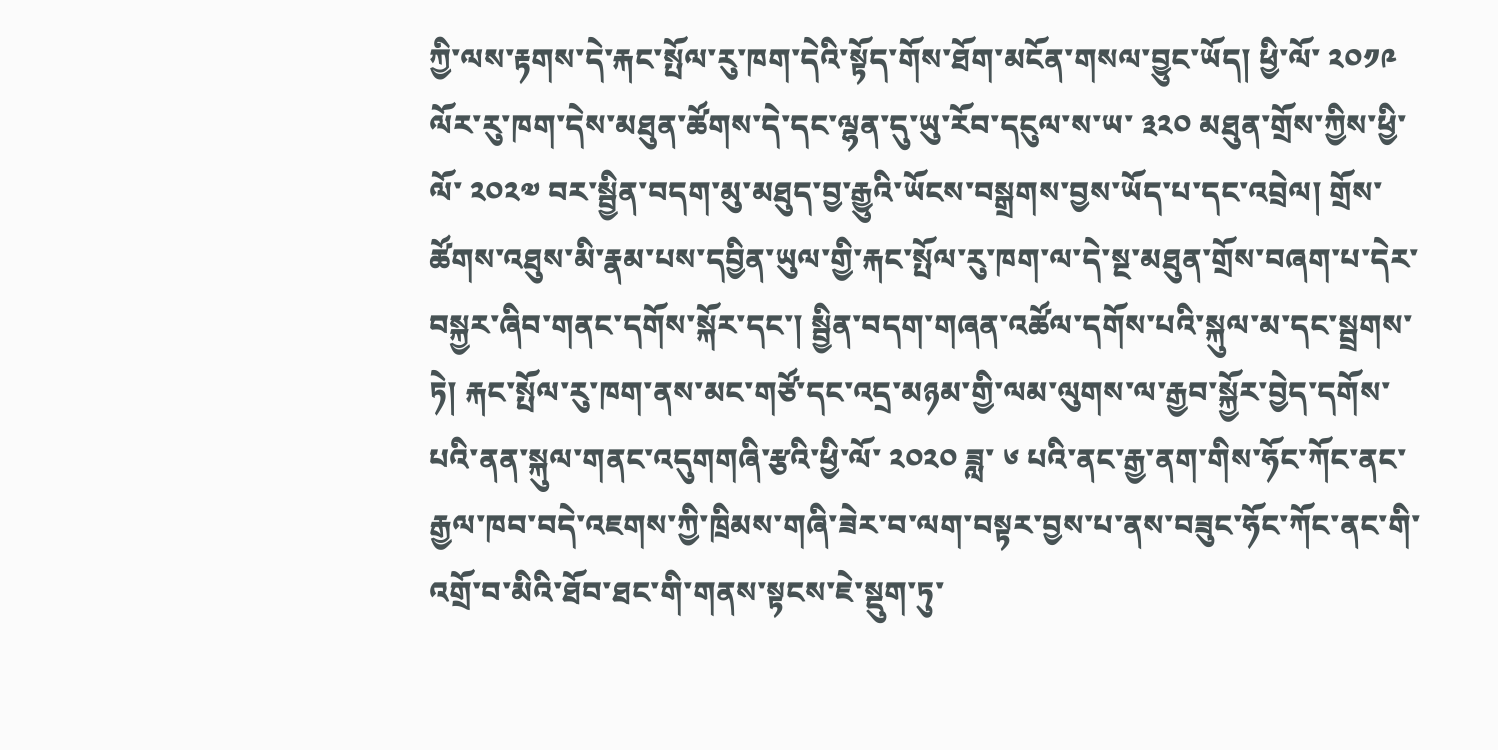ཀྱི་ལས་རྟགས་དེ་རྐང་སྤོལ་རུ་ཁག་དེའི་སྟོད་གོས་ཐོག་མངོན་གསལ་བྱུང་ཡོད། ཕྱི་ལོ་ ༢༠༡༩ ལོར་རུ་ཁག་དེས་མཐུན་ཚོགས་དེ་དང་ལྷན་དུ་ཡུ་རོབ་དངུལ་ས་ཡ་ ༣༢༠ མཐུན་གྲོས་ཀྱིས་ཕྱི་ལོ་ ༢༠༢༧ བར་སྦྱིན་བདག་མུ་མཐུད་བྱ་རྒྱུའི་ཡོངས་བསྒྲགས་བྱས་ཡོད་པ་དང་འབྲེལ། གྲོས་ཚོགས་འཐུས་མི་རྣམ་པས་དབྱིན་ཡུལ་གྱི་རྐང་སྤོལ་རུ་ཁག་ལ་དེ་སྔ་མཐུན་གྲོས་བཞག་པ་དེར་བསྐྱར་ཞིབ་གནང་དགོས་སྐོར་དང་། སྦྱིན་བདག་གཞན་འཚོལ་དགོས་པའི་སྐུལ་མ་དང་སྦྲགས་ཏེ། རྐང་སྤོལ་རུ་ཁག་ནས་མང་གཙོ་དང་འདྲ་མཉམ་གྱི་ལམ་ལུགས་ལ་རྒྱབ་སྐྱོར་བྱེད་དགོས་པའི་ནན་སྐུལ་གནང་འདུགགཞི་རྩའི་ཕྱི་ལོ་ ༢༠༢༠ ཟླ་ ༦ པའི་ནང་རྒྱ་ནག་གིས་ཧོང་ཀོང་ནང་རྒྱལ་ཁབ་བདེ་འཇགས་ཀྱི་ཁྲིམས་གཞི་ཟེར་བ་ལག་བསྟར་བྱས་པ་ནས་བཟུང་ཧོང་ཀོང་ནང་གི་འགྲོ་བ་མིའི་ཐོབ་ཐང་གི་གནས་སྟངས་ཇེ་སྡུག་ཏུ་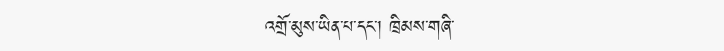འགྲོ་མུས་ཡིན་པ་དང་། ཁྲིམས་གཞི་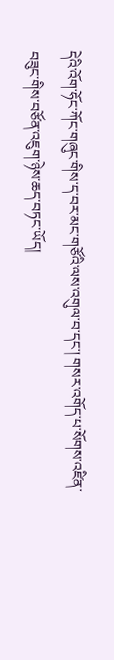དེའི་འོག་ཧོང་ཀོང་གཞུང་གིས་ད་བར་མང་གཙོའི་ལས་འགུལ་བ་དང་། གསར་འགོད་པ་སོགས་འཛིན་བཟུང་གིས་བཙོན་འཇུག་ཉེས་ཆད་བཏང་ཡོད།